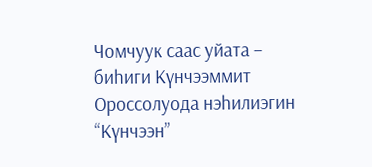Чомчуук саас уйата – биһиги Күнчээммит Ороссолуода нэһилиэгин “Күнчээн”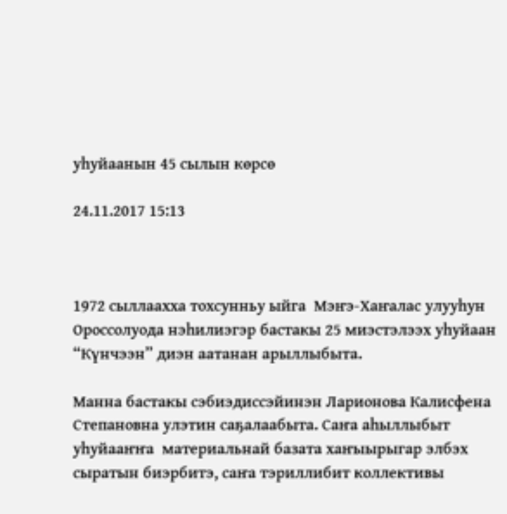уһуйаанын 45 сылын көрсө

24.11.2017 15:13



1972 сыллаахха тохсунньу ыйга  Мэҥэ-Хаҥалас улууһун Ороссолуода нэһилиэгэр бастакы 25 миэстэлээх уһуйаан “Күнчээн” диэн аатанан арыллыбыта.

Манна бастакы сэбиэдиссэйинэн Ларионова Калисфена Степановна улэтин саҕалаабыта. Саҥа аһыллыбыт уһуйааҥҥа  материальнай базата хаҥыырыгар элбэх сыратын биэрбитэ, саҥа тэриллибит коллективы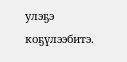улэҕэ коҕүлээбитэ.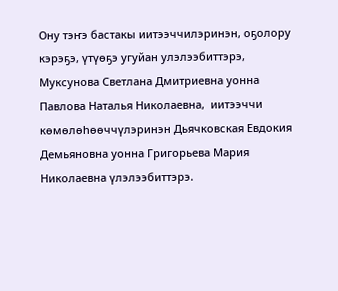Ону тэҥэ бастакы иитээччилэринэн, оҕолору кэрэҕэ, үтүөҕэ угуйан улэлээбиттэрэ, Муксунова Светлана Дмитриевна уонна Павлова Наталья Николаевна,  иитээччи көмөлөһөөччүлэринэн Дьячковская Евдокия Демьяновна уонна Григорьева Мария Николаевна үлэлээбиттэрэ.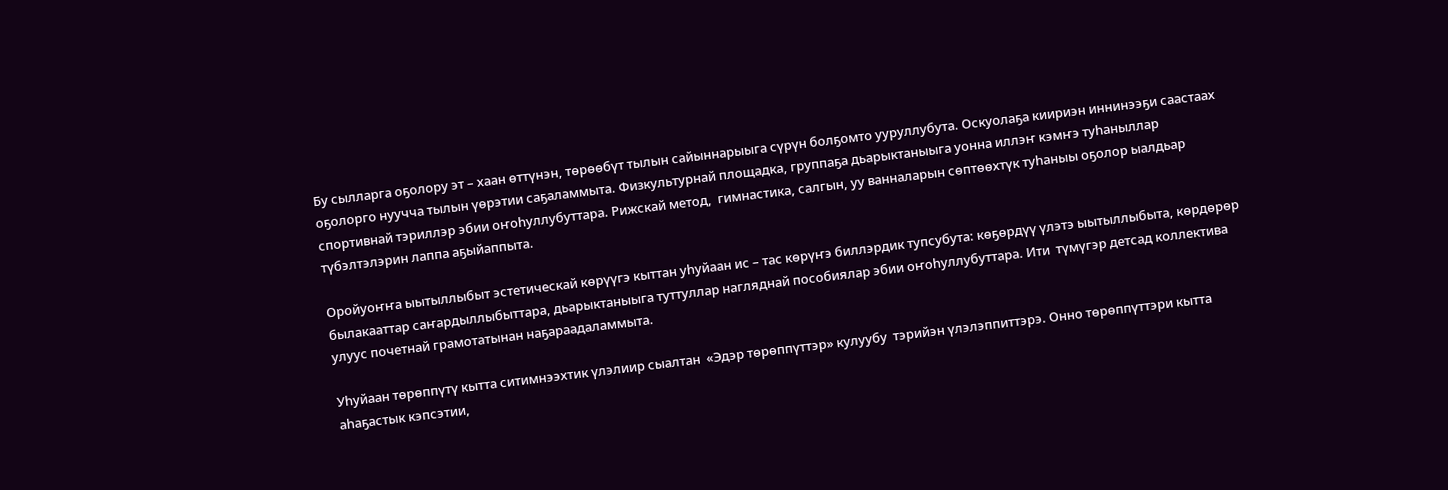Бу сылларга оҕолору эт – хаан өттүнэн, төрөөбүт тылын сайыннарыыга сүрүн болҕомто ууруллубута. Оскуолаҕа киириэн иннинээҕи саастаах  оҕолорго нуучча тылын үөрэтии саҕаламмыта. Физкультурнай площадка, группаҕа дьарыктаныыга уонна иллэҥ кэмҥэ туһаныллар спортивнай тэриллэр эбии оҥоһуллубуттара. Рижскай метод,  гимнастика, салгын, уу ванналарын сөптөөхтүк туһаныы оҕолор ыалдьар түбэлтэлэрин лаппа аҕыйаппыта.

Оройуоҥҥа ыытыллыбыт эстетическай көрүүгэ кыттан уһуйаан ис – тас көрүҥэ биллэрдик тупсубута: көҕөрдүү үлэтэ ыытыллыбыта, көрдөрөр былакааттар саҥардыллыбыттара, дьарыктаныыга туттуллар нагляднай пособиялар эбии оҥоһуллубуттара. Ити  түмүгэр детсад коллектива улуус почетнай грамотатынан наҕараадаламмыта.

Уһуйаан төрөппүтү кытта ситимнээхтик үлэлиир сыалтан  «Эдэр төрөппүттэр» кулуубу  тэрийэн үлэлэппиттэрэ. Онно төрөппүттэри кытта аһаҕастык кэпсэтии,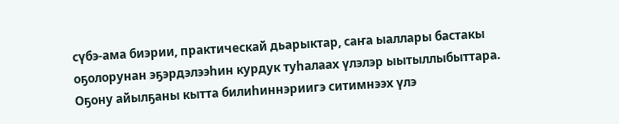сүбэ-ама биэрии, практическай дьарыктар, саҥа ыаллары бастакы оҕолорунан эҕэрдэлээһин курдук туһалаах үлэлэр ыытыллыбыттара. Оҕону айылҕаны кытта билиһиннэриигэ ситимнээх үлэ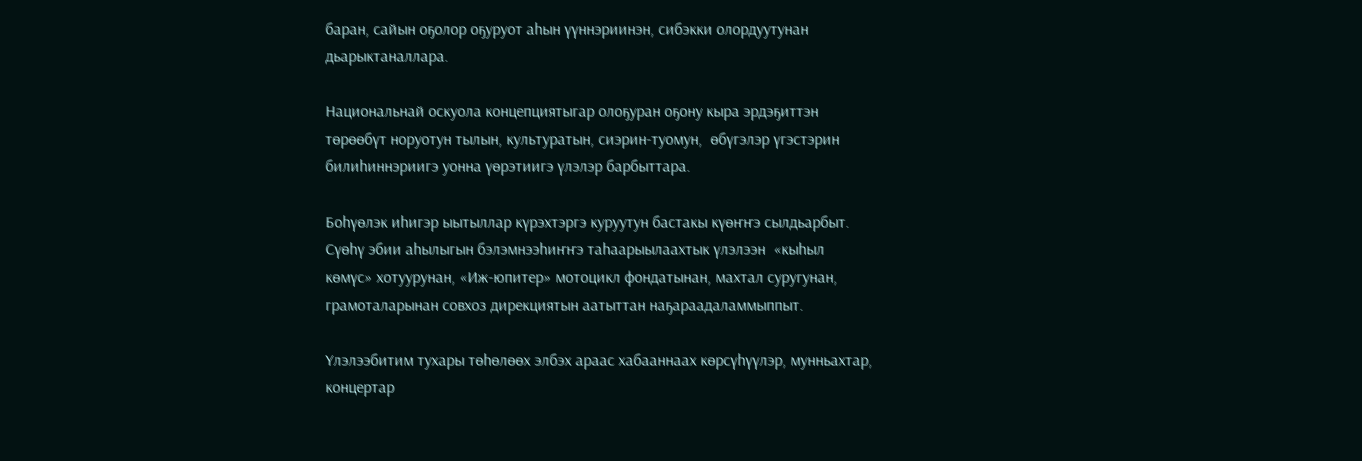баран, сайын оҕолор оҕуруот аһын үүннэриинэн, сибэкки олордуутунан дьарыктаналлара.

Национальнай оскуола концепциятыгар олоҕуран оҕону кыра эрдэҕиттэн  төрөөбүт норуотун тылын, культуратын, сиэрин-туомун,  өбүгэлэр үгэстэрин билиһиннэриигэ уонна үөрэтиигэ үлэлэр барбыттара.

Боһүөлэк иһигэр ыытыллар күрэхтэргэ куруутун бастакы күөҥҥэ сылдьарбыт.   Сүөһү эбии аһылыгын бэлэмнээһиҥҥэ таһаарыылаахтык үлэлээн  «кыһыл көмүс» хотуурунан, «Иж-юпитер» мотоцикл фондатынан, махтал суругунан, грамоталарынан совхоз дирекциятын аатыттан наҕараадаламмыппыт.

Үлэлээбитим тухары төһөлөөх элбэх араас хабааннаах көрсүһүүлэр, мунньахтар, концертар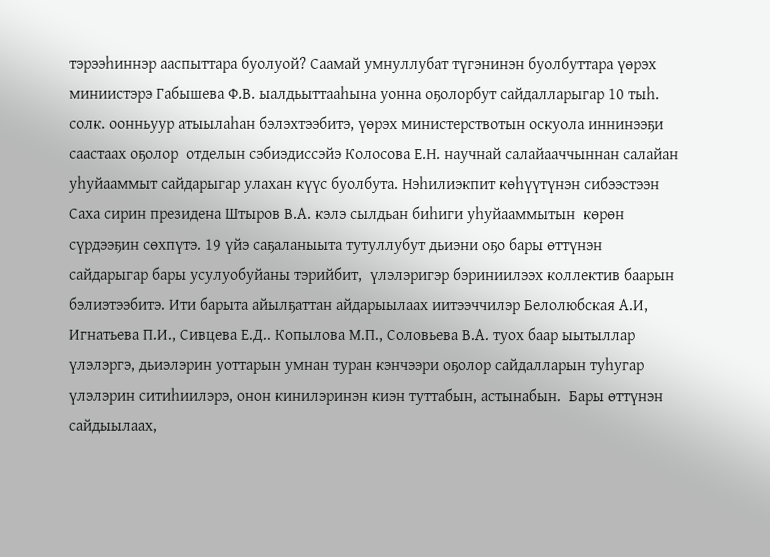тэрээһиннэр ааспыттара буолуой? Саамай умнуллубат түгэнинэн буолбуттара үөрэх миниистэрэ Габышева Ф.В. ыалдьыттааһына уонна оҕолорбут сайдалларыгар 10 тыһ. солк. оонньуур атыылаһан бэлэхтээбитэ, үөрэх министерствотын оскуола иннинээҕи саастаах оҕолор  отделын сэбиэдиссэйэ Колосова Е.Н. научнай салайааччыннан салайан уһуйааммыт сайдарыгар улахан күүс буолбута. Нэһилиэкпит көһүүтүнэн сибээстээн Саха сирин президена Штыров В.А. кэлэ сылдьан биһиги уһуйааммытын  көрөн сүрдээҕин сөхпүтэ. 19 үйэ саҕаланыыта тутуллубут дьиэни оҕо бары өттүнэн сайдарыгар бары усулуобуйаны тэрийбит,  үлэлэригэр бэриниилээх коллектив баарын бэлиэтээбитэ. Ити барыта айылҕаттан айдарыылаах иитээччилэр Белолюбская А.И, Игнатьева П.И., Сивцева Е.Д.. Копылова М.П., Соловьева В.А. туох баар ыытыллар үлэлэргэ, дьиэлэрин уоттарын умнан туран кэнчээри оҕолор сайдалларын туһугар үлэлэрин ситиһиилэрэ, онон кинилэринэн киэн туттабын, астынабын.  Бары өттүнэн сайдыылаах,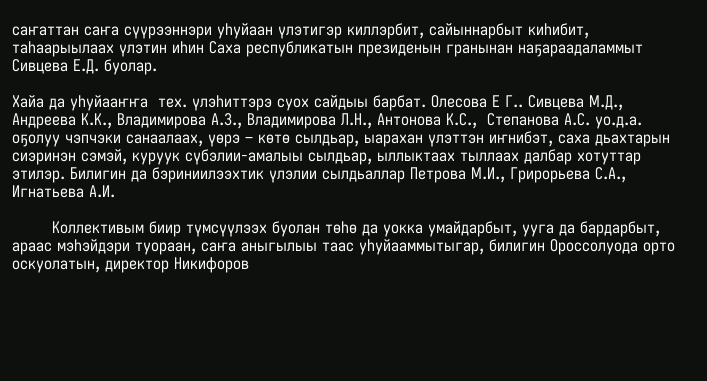саҥаттан саҥа сүүрээннэри уһуйаан үлэтигэр киллэрбит, сайыннарбыт киһибит, таһаарыылаах үлэтин иһин Саха республикатын президенын гранынан наҕараадаламмыт  Сивцева Е.Д. буолар.

Хайа да уһуйааҥҥа  тех. үлэһиттэрэ суох сайдыы барбат. Олесова Е Г.. Сивцева М.Д.,  Андреева К.К., Владимирова А.З., Владимирова Л.Н., Антонова К.С.,  Степанова А.С. уо.д.а. оҕолуу чэпчэки санаалаах, үөрэ – көтө сылдьар, ыарахан үлэттэн иҥнибэт, саха дьахтарын сиэринэн сэмэй, куруук сүбэлии-амалыы сылдьар, ыллыктаах тыллаах далбар хотуттар этилэр. Билигин да бэриниилээхтик үлэлии сылдьаллар Петрова М.И., Грирорьева С.А., Игнатьева А.И.

        Коллективым биир түмсүүлээх буолан төһө да уокка умайдарбыт, ууга да бардарбыт, араас мэһэйдэри туораан, саҥа аныгылыы таас уһуйааммытыгар, билигин Ороссолуода орто оскуолатын, директор Никифоров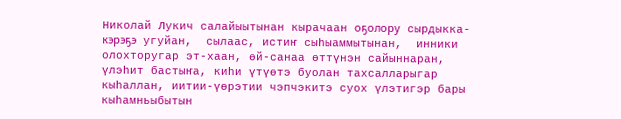Николай Лукич салайыытынан кырачаан оҕолору сырдыкка-кэрэҕэ угуйан,  сылаас, истиҥ сыһыаммытынан,  инники олохторугар эт-хаан, өй-санаа өттүнэн сайыннаран, үлэһит бастыҥа, киһи үтүөтэ буолан тахсалларыгар кыһаллан, иитии-үөрэтии чэпчэкитэ суох үлэтигэр бары кыһамньыбытын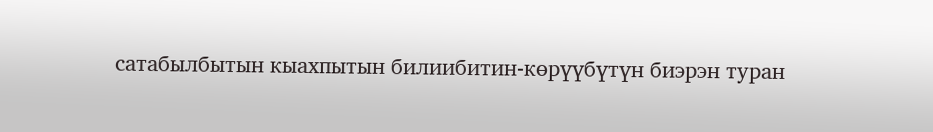сатабылбытын кыахпытын билиибитин-көрүүбүтүн биэрэн туран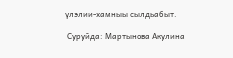үлэлии-хамныы сылдьабыт.

 Суруйда: Мартынова Акулина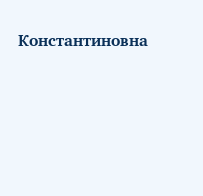Константиновна